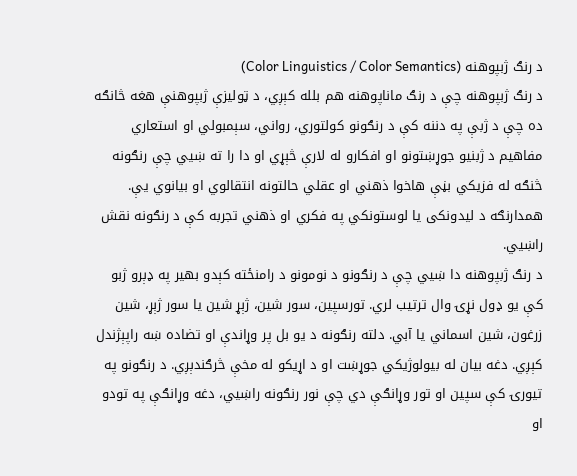د رنګ ژبپوهنه (Color Linguistics / Color Semantics)
د رنګ ژبپوهنه چې د رنګ ماناپوهنه هم بلله کېږي، د ټولیزې ژبپوهنې هغه څانګه ده چې د ژبې په دننه کې د رنګونو کولتوري، رواني، سېمبولي او استعاري مفاهیم د ژبنیو جوړښتونو او افکارو له لارې څېړي او دا را ته ښيي چې رنګونه څنګه له فزیکي بڼې هاخوا ذهني او عقلي حالتونه انتقالوي او بیانوي یې. همدارنګه د لیدونکی یا لوستونکي په فکري او ذهني تجربه کې د رنګونه نقش راښيي.
د رنګ ژبپوهنه دا ښيي چې د رنګونو د نومونو د رامنځته کېدو بهیر په ډېرو ژبو کې یو ډول نړۍ وال ترتیب لري. تورسپین، سور شین، ژېړ شین یا سور ژېړ، شین زرغون، شین اسماني یا آبي. دلته رنګونه د یو بل پر وړاندې او تضاده ښه راپېژندل کېږي. دغه بیان له بیولوژیکي جوړښت او د اړیکو له مخې څرګندېږي. د رنګونو په تیورۍ کې سپین او تور وړانګې دي چې نور رنګونه راښيي، دغه وړانګې په تودو او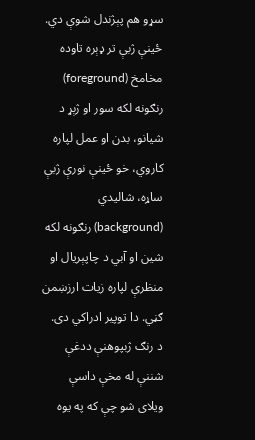سړو هم پېژندل شوې دي. ځینې ژبې تر ډېره تاوده مخامخ (foreground) رنګونه لکه سور او ژېړ د شیانو، بدن او عمل لپاره کاروي، خو ځینې نورې ژبې ساړه، شالیدي (background) رنګونه لکه شین او آبي د چاپېریال او منظرې لپاره زیات ارزښمن ګڼي. دا توپیر ادراکي دی.
د رنګ ژبپوهنې ددغې شننې له مخې داسې ویلای شو چې که په یوه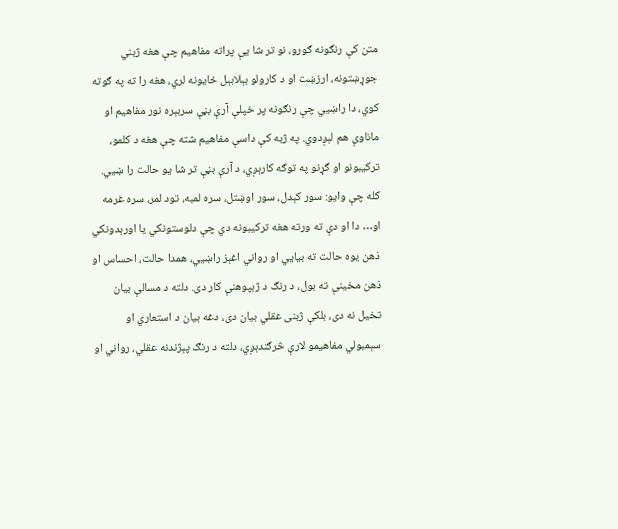متن کې رنګونه ګورو، نو تر شا یې پراته مفاهیم چې هغه ژبني جوړښتونه، ارزښت او د کارولو بېلابېل ځایونه لري، هغه را ته په ګوته کوي، دا راښيي چې رنګونه پر خپلې آرې بڼې سربېره نور مفاهیم او ماناوې هم لېږدوي. په ژبه کې داسې مفاهیم شته چې هغه د کلمو، ترکیبونو او ګړنو په توګه کارېږي، د آرې بڼې تر شا یو حالت را ښيي. کله چې وایو: سور کېدل، سور اوښتل، سره لمبه، تود لمر، سره غرمه او… دا او دې ته ورته هغه ترکیبونه دي چې دلوستونکي یا اورېدونکي ذهن یوه حالت ته بیايي او رواني اغېز راښيي، همدا حالت، احساس او ذهن مخینې ته بول، د رنګ د ژبپوهنې کار دی. دلته د مسالې بیان تخیل نه دی، بلکې ژبنی عقلي بیان دی، دغه بیان د استعاري او سېمبولي مفاهیمو لارې څرګندېږي، دلته د رنګ پېژندنه عقلي، رواني او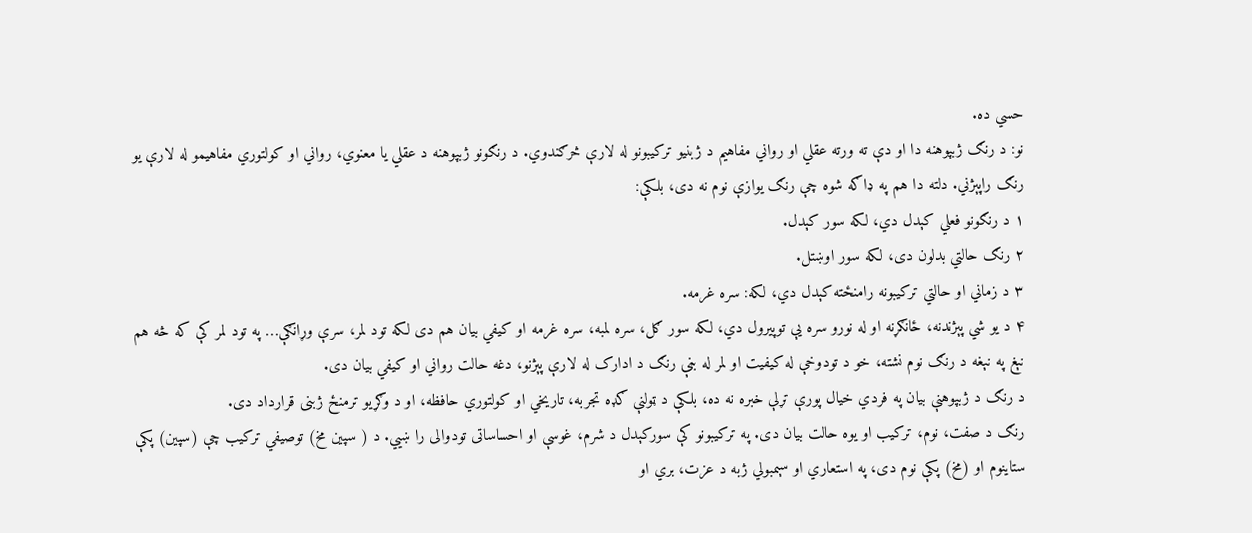حسي ده.
نو: د رنګ ژبپوهنه دا او دې ته ورته عقلي او رواني مفاهیم د ژبنیو ترکیبونو له لارې څرګندوي. د رنګونو ژبپوهنه د عقلي یا معنوي، رواني او کولتوري مفاهیمو له لارې یو رنګ راپېژني. دلته دا هم په ډاګه شوه چې رنګ یوازې نوم نه دی، بلکې:
۱ د رنګونو فعلي کېدل دي، لکه سور کېدل.
۲ رنګ حالتي بدلون دی، لکه سور اوښتل.
۳ د زماني او حالتي ترکیبونه رامنځته کېدل دي، لکه: سره غرمه.
۴ د یو شي پېژندنه، ځانګړنه او له نورو سره یې توپیرول دي، لکه سور ګل، سره لمبه، سره غرمه او کیفي بیان هم دی لکه تود لمر، سرې وړانګې… په تود لمر کې که څه هم نېغ په نېغه د رنګ نوم نشته، خو د تودوخې له کیفیت او لمر له بڼې رنګ د ادارک له لارې پېژنو، دغه حالت رواني او کیفي بیان دی.
د رنګ د ژبپوهنې بیان په فردي خیال پورې تړلې خبره نه ده، بلکې د ټولنې ګډه تجربه، تاریخي او کولتوري حافظه، او د وګړیو ترمنځ ژبنی قرارداد دی.
رنګ د صفت، نوم، ترکیب او یوه حالت بیان دی. په ترکیبونو کې سورکېدل د شرم، غوسې او احساساتی تودوالی را ښيي. د ( سپین مخ) توصیفي ترکیب چې (سپین) پکې ستاینوم او (مخ) پکې نوم دی، په استعاري او سېمبولي ژبه د عزت، بري او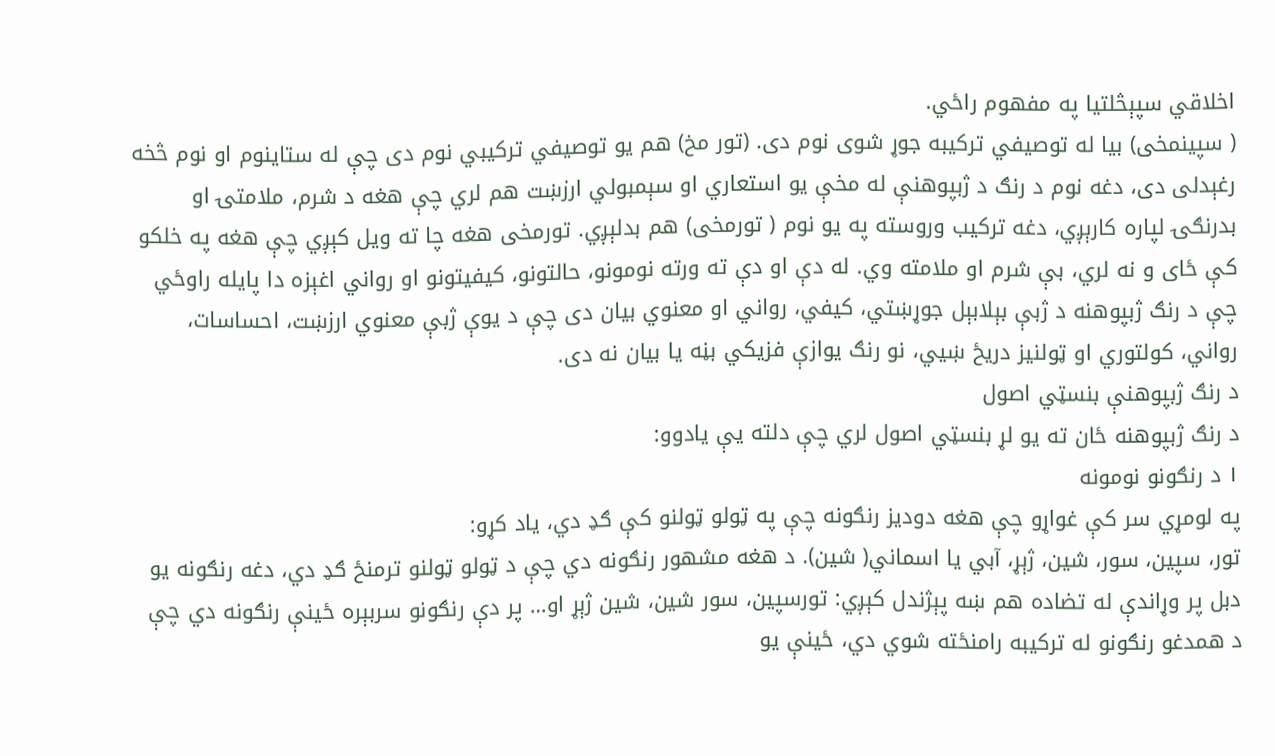اخلاقي سپېڅلتیا په مفهوم راځي.
( سپینمخی) بیا له توصیفي ترکیبه جوړ شوی نوم دی. (تور مخ) هم یو توصیفي ترکیبي نوم دی چې له ستاینوم او نوم څخه رغېدلی دی، دغه نوم د رنګ د ژبپوهنې له مخې یو استعاري او سېمبولي ارزښت هم لري چې هغه د شرم، ملامتۍ او بدرنګۍ لپاره کارېږي، دغه ترکیب وروسته په یو نوم ( تورمخی) هم بدلېږي. تورمخی هغه چا ته ویل کېږي چې هغه په خلکو کې ځای و نه لري، بې شرم او ملامته وي. له دې او دې ته ورته نومونو، حالتونو، کیفیتونو او رواني اغېزه دا پایله راوځي چې د رنګ ژبپوهنه د ژبې بېلابېل جوړښتي، کیفي، رواني او معنوي بیان دی چې د یوې ژبې معنوي ارزښت، احساسات، رواني، کولتوري او ټولنیز دریځ ښيي، نو رنګ یوازې فزیکي بڼه یا بیان نه دی.
د رنګ ژبپوهنې بنسټي اصول
د رنګ ژبپوهنه ځان ته یو لړ بنسټي اصول لري چې دلته یې یادوو:
۱ د رنګونو نومونه
په لومړي سر کې غواړو چې هغه دودیز رنګونه چې په ټولو ټولنو کې ګډ دي، یاد کړو:
تور، سپین، سور، شین، ژېړ، آبي یا اسماني( شین). د هغه مشهور رنګونه دي چې د ټولو ټولنو ترمنځ ګډ دي، دغه رنګونه یو دبل پر وړاندې له تضاده هم ښه پېژندل کېږي: تورسپین، سور شین، شین ژېړ او… پر دې رنګونو سربېره ځینې رنګونه دي چې د همدغو رنګونو له ترکیبه رامنځته شوي دي، ځینې یو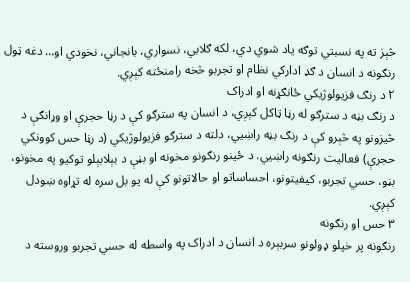څېز ته په نسبتي توګه یاد شوي دي، لکه ګلابي، نسواري، بانجاني، نخودي او… دغه ټول رنګونه د انسان د ګډ ادارکي نظام او تجربو څخه رامنځته کېږي.
۲ د رنګ فزیولوژیکي ځانګړنه او ادراک
د رنګ بڼه د سترګو له رڼا ټاکل کېږي، د انسان په سترګو کې د رڼا حجرې او وړانګې د څیزونو په څېرو کې د رنګ بڼه راښيي، دلته د سترګو فزیولوژیکي (د رڼا حس کوونکي حجرې) فعالیت رنګونه راښيي. د ځینو رنګونو مخونه او بڼې د بېلابېلو توکیو په مخونو، بڼو، حسي تجربو، کیفیتونو، احساساتو او حالاتونو کې له یو بل سره له تړاوه ښودل کېږي.
۳ حس او رنګونه
رنګونه پر خپلو ډولونو سربېره د انسان د ادراک په واسطه له حسي تجربو وروسته د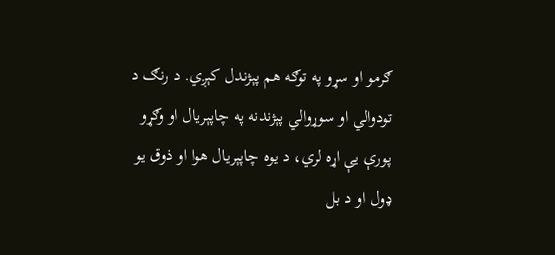ګرمو او سړو په توګه هم پېژندل کېږي. د رنګ د تودوالي او سوړوالي پېژندنه په چاپېریال او وګړو پورې یې اړه لري، د یوه چاپېریال هوا او ذوق یو ډول او د بل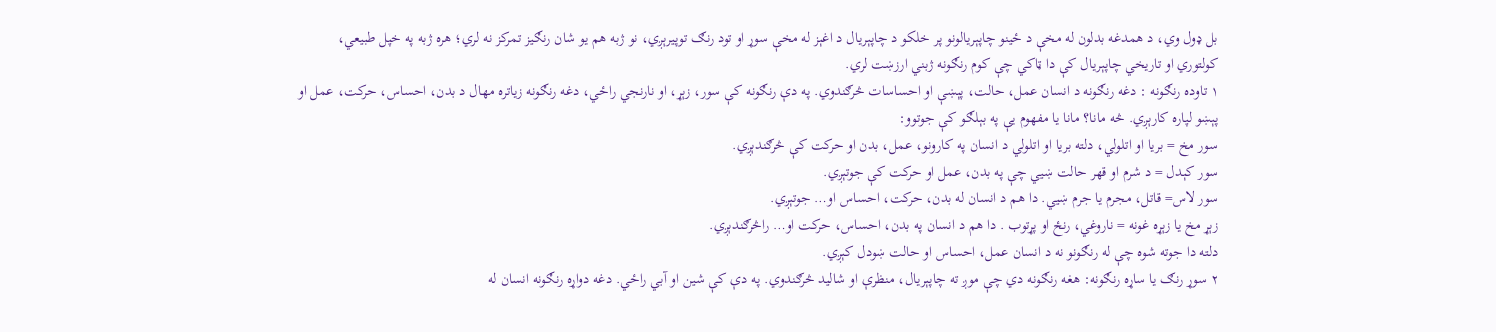بل ډول وي، د همدغه بدلون له مخې د ځینو چاپېریالونو پر خلکو د چاپېریال د اغېز له مخې سوړ او تود رنګ توپیرېږي، نو ژبه هم یو شان رنګیز تمرکز نه لري؛ هره ژبه په خپل طبیعي، کولتوري او تاریخي چاپېریال کې دا ټاکي چې کوم رنګونه ژبني ارزښت لري.
۱ تاوده رنګونه : دغه رنګونه د انسان عمل، حالت، پېښې او احساسات څرګندوي. په دې رنګونه کې سور، زېړ، او نارنجي راځي، دغه رنګونه زیاتره مهال د بدن، احساس، حرکت، عمل او پېښو لپاره کارېږي. څه مانا؟ مانا یا مفهوم یې په بېلګو کې جوتوو:
سور مخ = بریا او اتلولي، دلته بریا او اتلولي د انسان په کارونو، عمل، بدن او حرکت کې څرګندېږي.
سور کېدل = د شرم او قهر حالت ښيي چې په بدن، عمل او حرکت کې جوتېږي.
سور لاس= قاتل، مجرم یا جرم ښيي. دا هم د انسان له بدن، حرکت، احساس او… جوتېږي.
زېړ مخ یا زېړه غونه = ناروغي، رنځ او پړتوب . دا هم د انسان په بدن، احساس، حرکت او… راڅرګندېږي.
دلته دا جوته شوه چې له رنګونو نه د انسان عمل، احساس او حالت ښودل کېږي.
۲ سوړ رنګ یا ساړه رنګونه: هغه رنګونه دي چې موږ ته چاپېریال، منظرې او شالید څرګندوي. په دې کې شین او آبي راځي. دغه دواړه رنګونه انسان له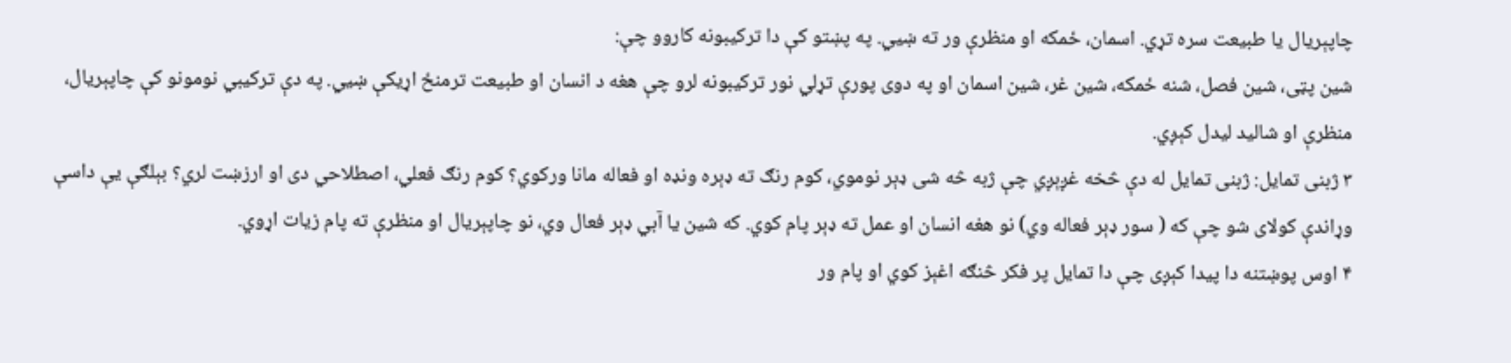چاپېریال یا طبیعت سره تړي. اسمان، ځمکه او منظرې ور ته ښيي. په پښتو کې دا ترکیبونه کاروو چې:
شین پټی، شین فصل، شنه ځمکه، شین غر، شین اسمان او په دوی پورې تړلي نور ترکیبونه لرو چې هغه د انسان او طبیعت ترمنځ اړیکې ښيي. په دې ترکیبي نومونو کې چاپېریال، منظرې او شالید لیدل کېږي.
۳ ژبنی تمایل: ژبنی تمایل له دې څخه غږېږي چې ژبه څه شی ډېر نوموي، کوم رنګ ته ډېره ونډه او فعاله مانا ورکوي؟ کوم رنګ فعلي، اصطلاحي دی او ارزښت لري؟ بېلګې یې داسې وړاندې کولای شو چې که ( سور ډېر فعاله وي) نو هغه انسان او عمل ته ډېر پام کوي. که شین یا آبي ډېر فعال وي، نو چاپېریال او منظرې ته پام زیات اړوي.
۴ اوس پوښتنه دا پيدا کېږی چې دا تمایل پر فکر څنګه اغېز کوي او پام ور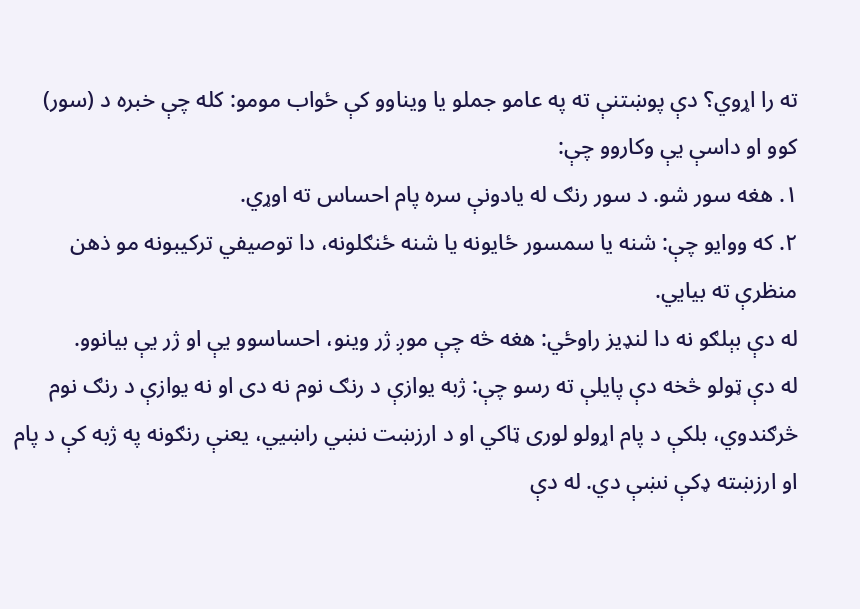ته را اړوي؟ دې پوښتنې ته په عامو جملو یا ویناوو کې ځواب مومو: کله چې خبره د (سور) کوو او داسې یې وکاروو چې:
۱. هغه سور شو. د سور رنګ له یادونې سره پام احساس ته اوړي.
۲. که ووایو چې: شنه یا سمسور ځایونه یا شنه ځنګلونه، دا توصیفي ترکیبونه مو ذهن منظرې ته بیايي.
له دې بېلګو نه دا لنډیز راوځي: هغه څه چې موږ ژر وینو، احساسوو یې او ژر یې بیانوو.
له دې ټولو څخه دې پایلې ته رسو چې: ژبه یوازې د رنګ نوم نه دی او نه یوازې د رنګ نوم څرګندوي، بلکې د پام اړولو لوری ټاکي او د ارزښت نښي راښيي، یعنې رنګونه په ژبه کې د پام او ارزښته ډکې نښې دي. له دې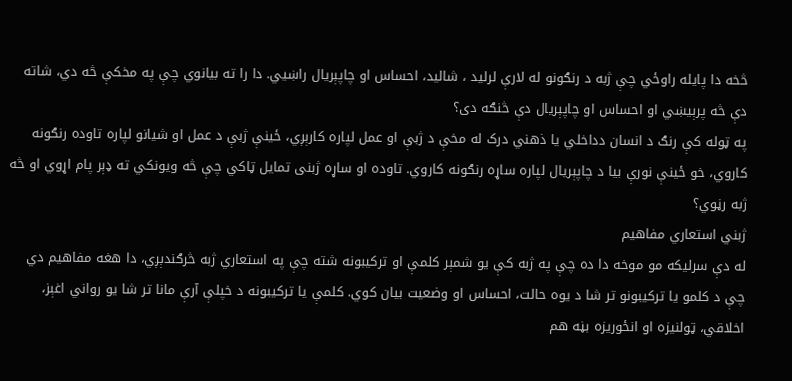څخه دا پایله راوځي چې ژبه د رنګونو له لارې لرلید ، شالید، احساس او چاپېریال راښيي. دا را ته بیانوي چې په مخکې څه دي، شاته دې څه پرېیښي او احساس او چاپېریال دې څنګه دی؟
په ټوله کې رنګ د انسان دداخلي یا ذهني درک له مخې د ژبې او عمل لپاره کارېږي، ځینې ژبې د عمل او شیانو لپاره تاوده رنګونه کاروي، خو ځینې نورې بیا د چاپېریال لپاره ساړه رنګونه کاروي. تاوده او ساړه ژبنی تمایل ټاکي چې څه ویونکي ته ډېر پام اړوي او څه ژبه رڼوي؟
ژبني استعاري مفاهیم
له دې سرلیکه مو موخه دا ده چې په ژبه کې یو شمېر کلمې او ترکیبونه شته چې په استعاري ژبه څرګندېږي، دا هغه مفاهیم دي چې د کلمو یا ترکیبونو تر شا د یوه حالت، احساس او وضعیت بیان کوي. کلمې یا ترکیبونه د خپلې آرې مانا تر شا یو رواني اغېز، اخلاقي، ټولنیزه او انځوریزه بڼه هم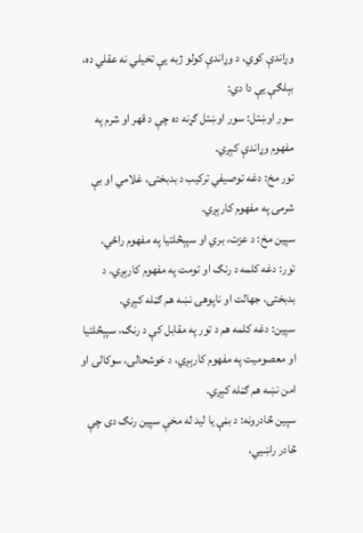وړاندې کوي، د وړاندې کولو ژبه یې تخیلي نه عقلي ده، بېلګې یې دا دي:
سور اوښتل: سور اوښتل ګړنه ده چې د قهر او شرم په مفهوم وړاندې کېږي.
تور مخ: دغه توصیفي ترکیب د بدبختۍ، غلامي او بې شرمۍ په مفهوم کارېږي.
سپین مخ: د عزت، بري او سپېڅلتیا په مفهوم راځي.
تور: دغه کلمه د رنګ او تومت په مفهوم کارېږي. د بدبختۍ، جهالت او ناپوهۍ نښه هم ګڼله کېږي.
سپین: دغه کلمه هم د تور په مقابل کې د رنګ، سپېڅلتیا او معصومیت په مفهوم کارېږي، د خوشحالۍ، سوکالۍ او امن نښه هم ګڼله کېږي.
سپین څادرونه: د بڼې یا لید له مخې سپین رنګ دی چې څادر راښيي،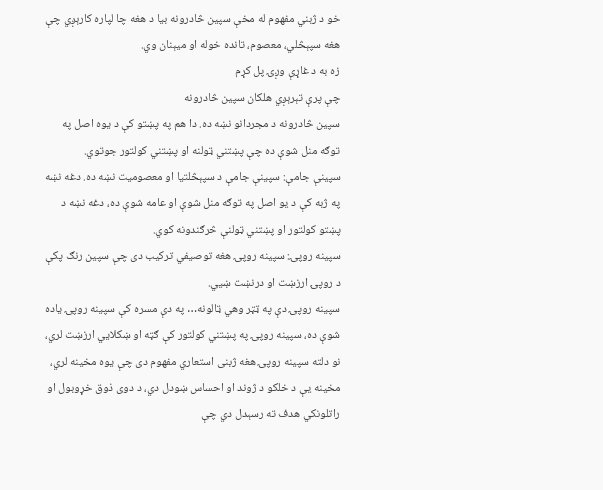خو د ژبني مفهوم له مخې سپین څادرونه بیا د هغه چا لپاره کارېږي چې هغه سپېڅلي، معصوم، تانده خوله او میېنان وي.
زه به د غاړې وږۍ پل کړم
چې پرې تېرېږي هلکان سپین څادرونه
سپین څادرونه د مجردانو نښه ده. دا هم په پښتو کې د یوه اصل په توګه منل شوې ده چې پښتني ټولنه او پښتني کولتور جوتوي.
سپينې جامې: سپینې جامې د سپېڅلتیا او معصومیت نښه ده. دغه نښه په ژبه کې د یو اصل په توګه منل شوې او عامه شوې ده، دغه نښه د پښتو کولتور او پښتني ټولنې څرګندونه کوي.
سپینه روپۍ: سپینه روپۍ هغه توصیفي ترکیب دی چې سپین رنګ پکې د روپۍ ارزښت او درنښت ښيي.
سپینه روپۍ دې په ټټر وهي ټالونه… په دې مسره کې سپینه روپۍ یاده شوې ده، سپینه روپۍ په پښتني کولتور کې ګټه او ښکلايي ارزښت لري، نو دلته سپینه روپۍ هغه ژبنی استعاري مفهوم دی چې یوه مخینه لري، مخینه یې د خلکو د ژوند او احساس ښودل دي، د دوی ذوق خړوبول او راتلونکي هدف ته رسېدل دي چې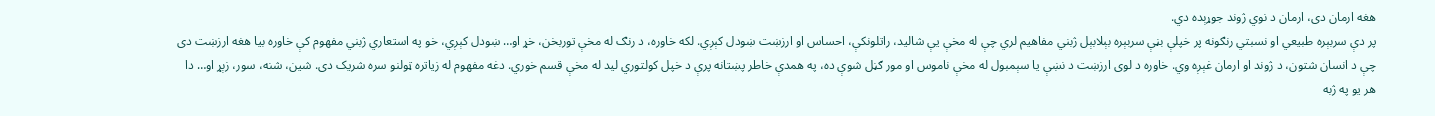هغه ارمان دی، ارمان د نوي ژوند جوړېده دي.
پر دې سربېره طبیعي او نسبتي رنګونه پر خپلې بڼې سربېره بېلابېل ژبني مفاهیم لري چې له مخې یې شالید، راتلونکې، احساس او ارزښت ښودل کېږي. لکه خاوره، د رنګ له مخې توربخن، خړ او… ښودل کېږي، خو په استعاري ژبني مفهوم کې خاوره بیا هغه ارزښت دی چې د انسان شتون، د ژوند او ارمان غېږه وي. خاوره د لوی ارزښت د نښې یا سېمبول له مخې ناموس او مور ګڼل شوې ده، په همدې خاطر پښتانه پرې د خپل کولتوري لید له مخې قسم خوري. دغه مفهوم له زیاتره ټولنو سره شریک دی. شین، شنه، سور، زېړ او… دا هر یو په ژبه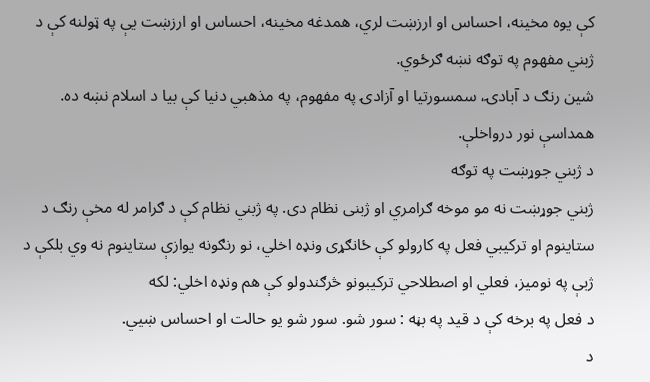کې یوه مخینه، احساس او ارزښت لري، همدغه مخینه، احساس او ارزښت یې په ټولنه کې د ژبني مفهوم په توګه نښه ګرځوي.
شین رنګ د آبادۍ، سمسورتیا او آزادۍ په مفهوم، په مذهبي دنیا کې بیا د اسلام نښه ده. همداسې نور درواخلې.
د ژبني جوړښت په توګه
ژبني جوړښت نه مو موخه ګرامري او ژبنی نظام دی. په ژبني نظام کې د ګرامر له مخې رنګ د ستاینوم او ترکیبي فعل په کارولو کې ځانګړی ونډه اخلي، نو رنګونه یوازې ستاینوم نه وي بلکې د ژبې په نومیز، فعلي او اصطلاحي ترکیبونو څرګندولو کې هم ونډه اخلي: لکه
د فعل په برخه کې د قید په بڼه : سور شو. سور شو یو حالت او احساس ښيي.
د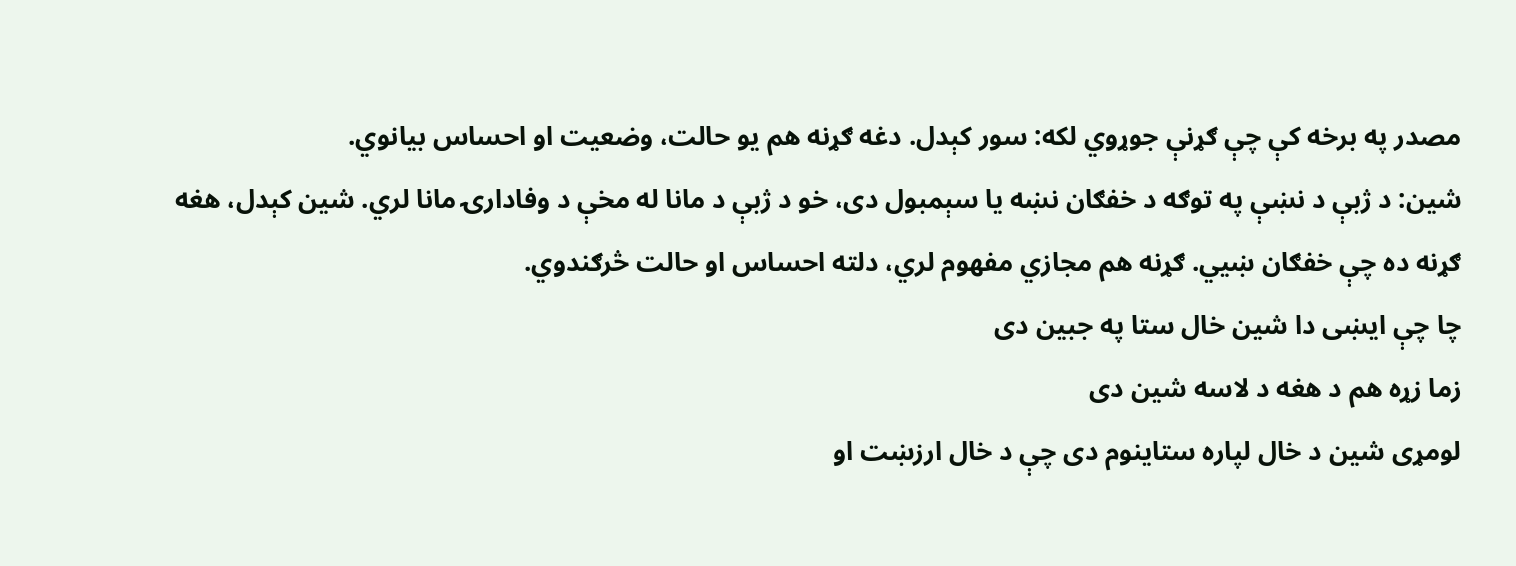مصدر په برخه کې چې ګړنې جوړوي لکه: سور کېدل. دغه ګړنه هم یو حالت، وضعیت او احساس بیانوي.
شین: د ژبې د نښې په توګه د خفګان نښه یا سېمبول دی، خو د ژبې د مانا له مخې د وفادارۍ مانا لري. شین کېدل، هغه ګړنه ده چې خفګان ښيي. ګړنه هم مجازي مفهوم لري، دلته احساس او حالت څرګندوي.
چا چې ایښی دا شین خال ستا په جبین دی
زما زړه هم د هغه د لاسه شین دی
لومړی شین د خال لپاره ستاینوم دی چې د خال ارزښت او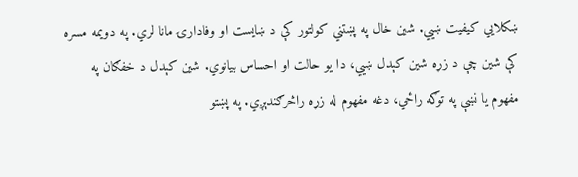ښکلايي کیفیت ښيي. شین خال په پښتني کولتور کې د ښایست او وفادارۍ مانا لري. په دویمه مسره کې شین چې د زړه شین کېدل ښيي، دا یو حالت او احساس بیانوي. شین کېدل د خفګان په مفهوم یا نښې په توګه راځي، دغه مفهوم له زړه راڅرګندېږي. په پښتو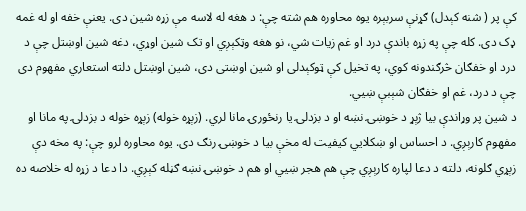کې پر ( شنه کېدل) ګړنې سربېره یوه محاوره هم شته چې: د هغه له لاسه مې زړه شین دی. یعنې خفه او له غمه ډک دی. کله چې په زړه باندې درد او غم زیات شي، نو هغه وټکېږي او تک شین اوړي، دغه شین اوښتل چې د درد او خفګان څرګندونه کوي، په تخیل کې ټوکېدلی او شین اوښتی دی، شین اوښتل دلته استعاري مفهوم دی چې د درد، غم او خفګان شېبې ښيي.
د شين پر وړاندې بیا ژېړ د خوښۍ نښه او د بزدلۍ یا رنځورۍ مانا لري. (زېړه خوله) زېړه خوله د بزدلۍ په مانا او مفهوم کارېږي. د احساس او ښکلايي کیفیت له مخې بیا د خوښۍ رنګ دی. یوه محاوره لرو چې: په مخه دې زېړي ګلونه، دلته د دعا لپاره کارېږي چې هم هجر ښيي او هم د خوښۍ نښه ګڼله کېږي. دا دعا د زړه له خلاصه ده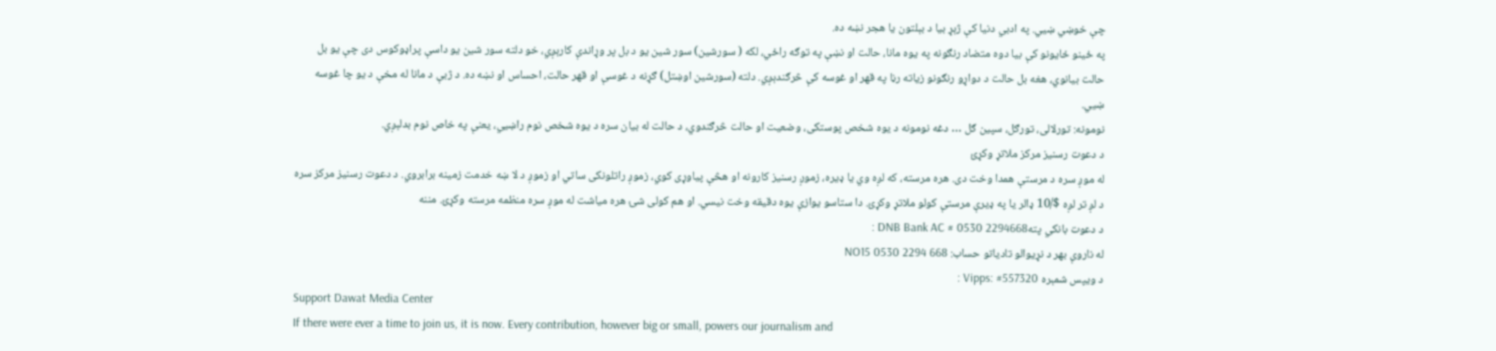چې خوښي ښيي. په ادبي دنیا کې ژېړ بیا د بېلتون یا هجر نښه ده.
په ځینو ځایونو کې بیا دوه متضاد رنګونه په یوه مانا، حالت او نښې په توګه راځي، لکه ( سورشین) سور شین یو د بل پر وړاندې کارېږي، خو دلته سور شین یو داسې پراډوکوس دی چې یو بل حالت بیانوي، هغه بل حالت د دواړو رنګونو زیاته رڼا په قهر او غوسه کې څرګندېږي. دلته (سورشین اوښتل) ګړنه د غوسې او قهر حالت، احساس او نښه ده. د ژبې د مانا له مخې د یو چا غوسه ښيي.
نومونه: تورلالی، تورګل، سپین ګل … دغه نومونه د یوه شخص پوستکی، وضعیت او حالت څرګندوي، د حالت له بیان سره د یوه شخص نوم راښيي، یعنې په خاص نوم بدلېږي.
د دعوت رسنیز مرکز ملاتړ وکړئ
له موږ سره د مرستې همدا وخت دی. هره مرسته، که لږه وي یا ډیره، زموږ رسنیز کارونه او هڅې پیاوړی کوي، زموږ راتلونکی ساتي او زموږ د لا ښه خدمت زمینه برابروي. د دعوت رسنیز مرکز سره د لږ تر لږه $/10 ډالر یا په ډیرې مرستې کولو ملاتړ وکړئ. دا ستاسو یوازې یوه دقیقه وخت نیسي. او هم کولی شئ هره میاشت له موږ سره منظمه مرسته وکړئ. مننه
د دعوت بانکي پتهDNB Bank AC # 0530 2294668 :
له ناروې بهر د نړیوالو تادیاتو حساب: NO15 0530 2294 668
د ویپس شمېره Vipps: #557320 :
Support Dawat Media Center
If there were ever a time to join us, it is now. Every contribution, however big or small, powers our journalism and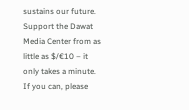sustains our future. Support the Dawat Media Center from as little as $/€10 – it only takes a minute. If you can, please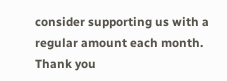consider supporting us with a regular amount each month. Thank you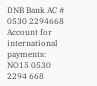DNB Bank AC # 0530 2294668
Account for international payments: NO15 0530 2294 668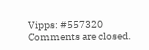Vipps: #557320
Comments are closed.